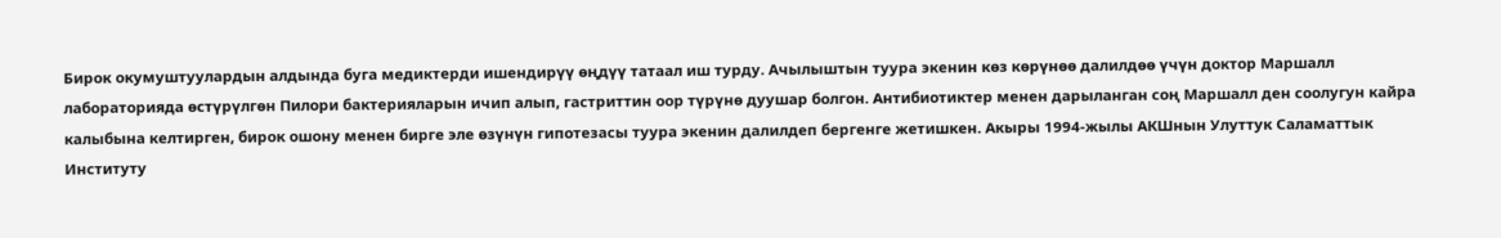Бирок окумуштуулардын алдында буга медиктерди ишендирүү өңдүү татаал иш турду. Ачылыштын туура экенин көз көрүнөө далилдөө үчүн доктор Маршалл лабораторияда өстүрүлгөн Пилори бактерияларын ичип алып, гастриттин оор түрүнө дуушар болгон. Антибиотиктер менен дарыланган соң Маршалл ден соолугун кайра калыбына келтирген, бирок ошону менен бирге эле өзүнүн гипотезасы туура экенин далилдеп бергенге жетишкен. Акыры 1994-жылы АКШнын Улуттук Саламаттык Институту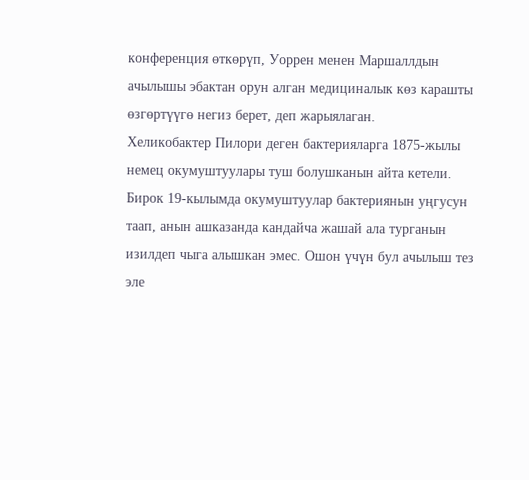конференция өткөрүп, Уоррен менен Маршаллдын ачылышы эбактан орун алган медициналык көз карашты өзгөртүүгө негиз берет, деп жарыялаган.
Хеликобактер Пилори деген бактерияларга 1875-жылы немец окумуштуулары туш болушканын айта кетели. Бирок 19-кылымда окумуштуулар бактериянын уңгусун таап, анын ашказанда кандайча жашай ала турганын изилдеп чыга алышкан эмес. Ошон үчүн бул ачылыш тез эле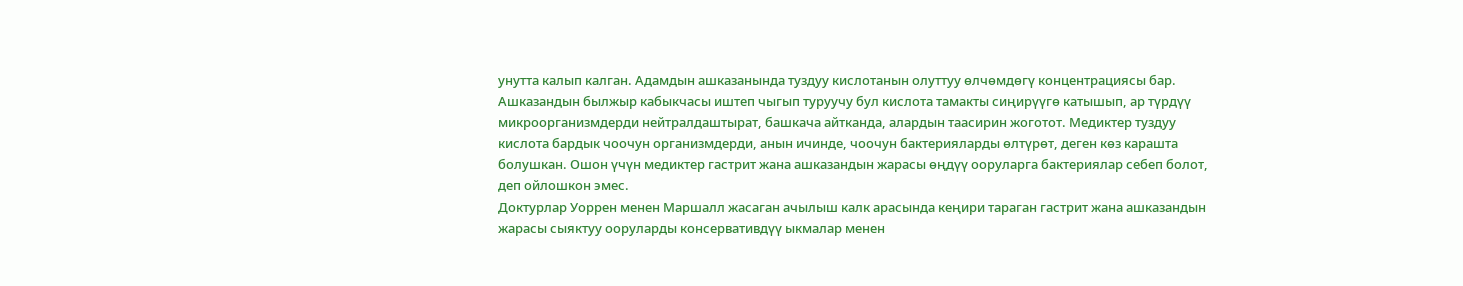унутта калып калган. Адамдын ашказанында туздуу кислотанын олуттуу өлчөмдөгү концентрациясы бар. Ашказандын былжыр кабыкчасы иштеп чыгып туруучу бул кислота тамакты сиңирүүгө катышып, ар түрдүү микроорганизмдерди нейтралдаштырат, башкача айтканда, алардын таасирин жоготот. Медиктер туздуу кислота бардык чоочун организмдерди, анын ичинде, чоочун бактерияларды өлтүрөт, деген көз карашта болушкан. Ошон үчүн медиктер гастрит жана ашказандын жарасы өңдүү ооруларга бактериялар себеп болот, деп ойлошкон эмес.
Доктурлар Уоррен менен Маршалл жасаган ачылыш калк арасында кеңири тараган гастрит жана ашказандын жарасы сыяктуу ооруларды консервативдүү ыкмалар менен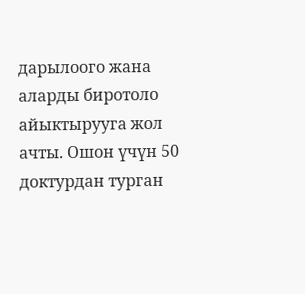дарылоого жана аларды биротоло айыктырууга жол ачты. Ошон үчүн 50 доктурдан турган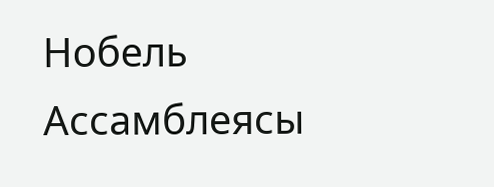Нобель Ассамблеясы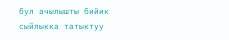бул ачылышты бийик сыйлыкка татыктуу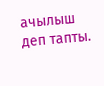ачылыш деп тапты.